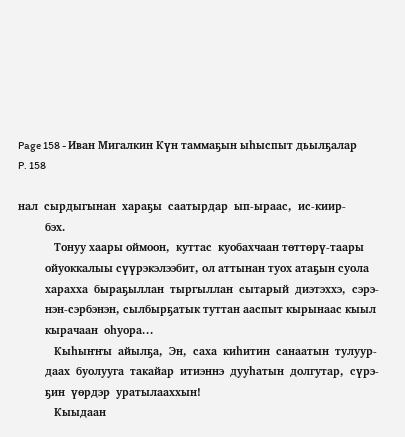Page 158 - Иван Мигалкин Күн таммаҕын ыһыспыт дьылҕалар
P. 158

нал  сырдыгынан  хараҕы  саатырдар  ып-ыраас,  ис-киир-
         бэх.
            Тонуу хаары оймоон,  куттас  куобахчаан төттөрү-таары
         ойуоккалыы сүүрэкэлээбит, ол аттынан туох атаҕын суола
         харахха  быраҕыллан  тыргыллан  сытарый  диэтэххэ,  сэрэ-
         нэн-сэрбэнэн, сылбырҕатык туттан ааспыт кырынаас кыыл
         кырачаан  оһуора...
            Кыһыҥҥы  айылҕа,  Эн,  саха  киһитин  санаатын  тулуур-
         даах  буолууга  такайар  итиэннэ  дууһатын  долгутар,  сүрэ-
         ҕин  үөрдэр  уратылааххын!
            Кыыдаан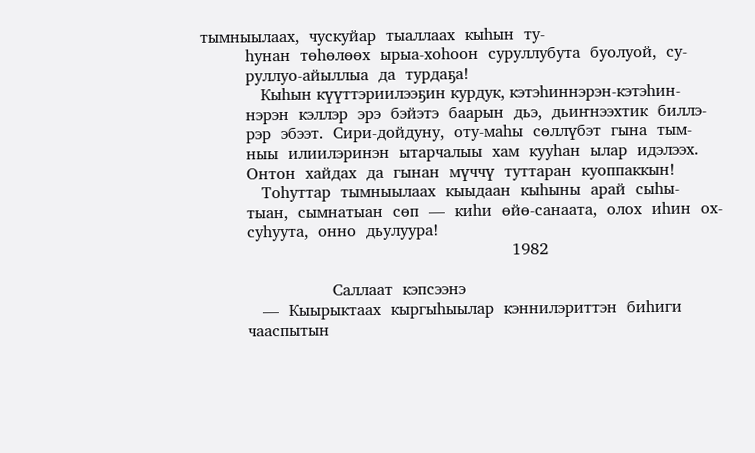тымныылаах,  чускуйар  тыаллаах  кыһын  ту-
         һунан  төһөлөөх  ырыа-хоһоон  суруллубута  буолуой,  су-
         руллуо-айыллыа  да  турдаҕа!
            Кыһын күүттэриилээҕин курдук, кэтэһиннэрэн-кэтэһин-
         нэрэн  кэллэр  эрэ  бэйэтэ  баарын  дьэ,  дьиҥнээхтик  биллэ-
         рэр  эбээт.  Сири-дойдуну,  оту-маһы  сөллүбэт  гына  тым-
         ныы  илиилэринэн  ытарчалыы  хам  кууһан  ылар  идэлээх.
         Онтон  хайдах  да  гынан  мүччү  туттаран  куоппаккын!
            Тоһуттар  тымныылаах  кыыдаан  кыһыны  арай  сыһы-
         тыан,  сымнатыан  сөп  —  киһи  өйө-санаата,  олох  иһин  ох-
         суһуута,  онно  дьулуура!
                                                              1982

                          Саллаат  кэпсээнэ
            —  Кыырыктаах  кыргыһыылар  кэннилэриттэн  биһиги
         чааспытын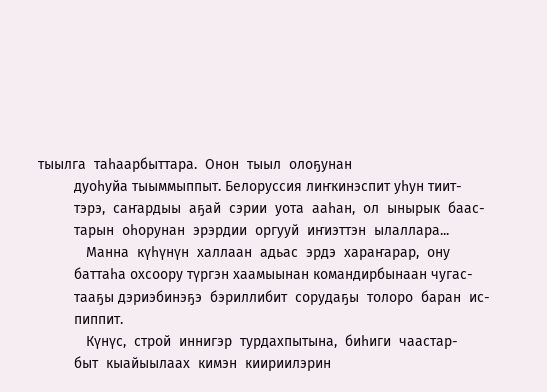тыылга  таһаарбыттара.  Онон  тыыл  олоҕунан
         дуоһуйа тыыммыппыт. Белоруссия лиҥкинэспит уһун тиит-
         тэрэ,  саҥардыы  аҕай  сэрии  уота  ааһан,  ол  ынырык  баас-
         тарын  оһорунан  эрэрдии  оргууй  иҥиэттэн  ылаллара...
            Манна  күһүнүн  халлаан  адьас  эрдэ  хараҥарар,  ону
         баттаһа охсоору түргэн хаамыынан командирбынаан чугас-
         тааҕы дэриэбинэҕэ  бэриллибит  сорудаҕы  толоро  баран  ис-
         пиппит.
            Күнүс,  строй  иннигэр  турдахпытына,  биһиги  чаастар-
         быт  кыайыылаах  кимэн  киириилэрин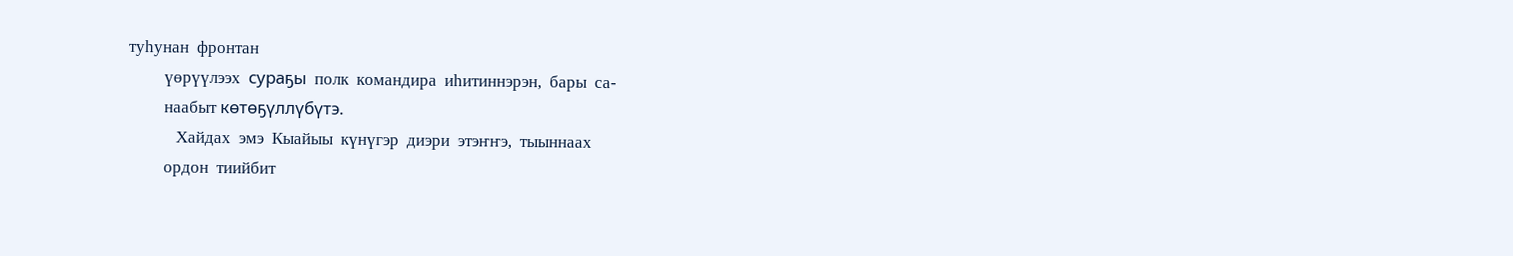туһунан  фронтан
         үөрүүлээх  сураҕы  полк  командира  иһитиннэрэн,  бары  са-
         наабыт көтөҕүллүбүтэ.
            Хайдах  эмэ  Кыайыы  күнүгэр  диэри  этэҥҥэ,  тыыннаах
         ордон  тиийбит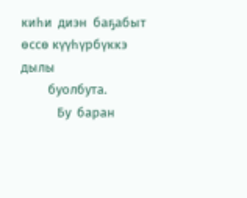киһи  диэн  баҕабыт өссө күүһүрбүккэ  дылы
         буолбута.
            Бу  баран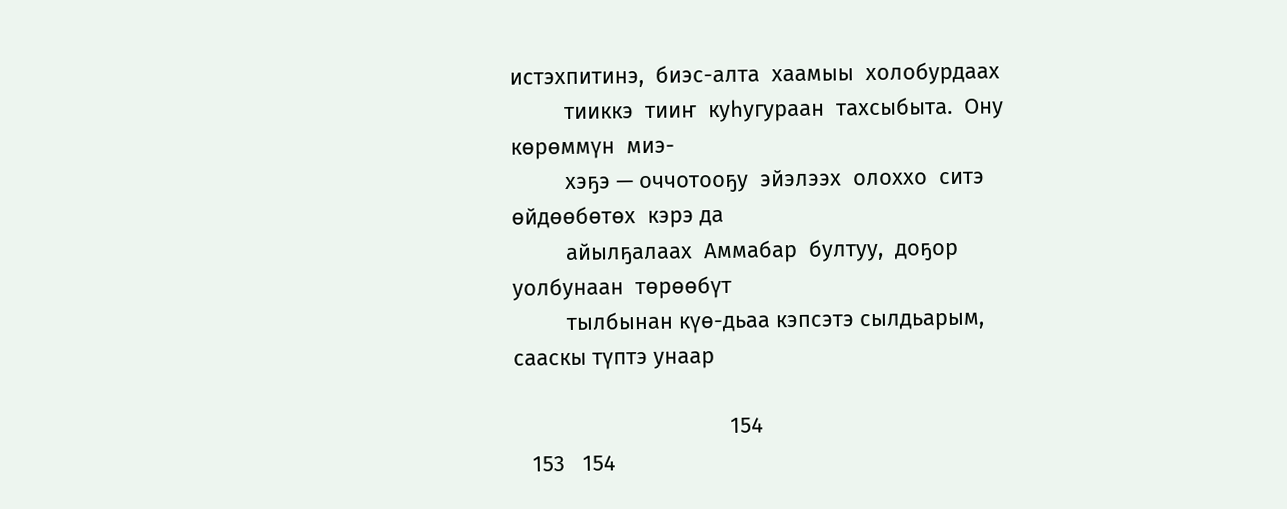истэхпитинэ,  биэс-алта  хаамыы  холобурдаах
         тииккэ  тииҥ  куһугураан  тахсыбыта.  Ону  көрөммүн  миэ-
         хэҕэ — оччотооҕу  эйэлээх  олоххо  ситэ  өйдөөбөтөх  кэрэ да
         айылҕалаах  Аммабар  бултуу,  доҕор  уолбунаан  төрөөбүт
         тылбынан күө-дьаа кэпсэтэ сылдьарым, сааскы түптэ унаар

                                    154
   153   154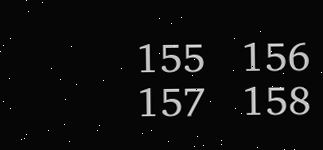155   156   157   158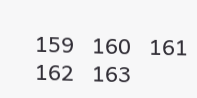159   160   161   162   163